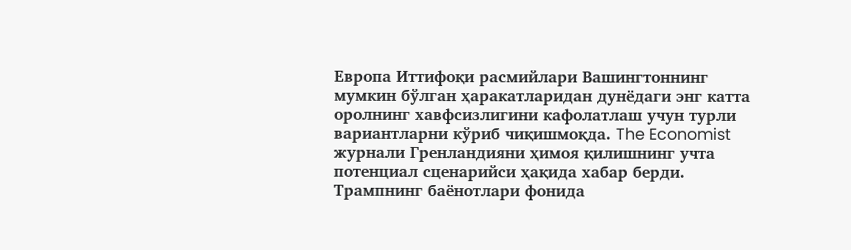Европа Иттифоқи расмийлари Вашингтоннинг мумкин бўлган ҳаракатларидан дунёдаги энг катта оролнинг хавфсизлигини кафолатлаш учун турли вариантларни кўриб чиқишмоқда. The Economist журнали Гренландияни ҳимоя қилишнинг учта потенциал сценарийси ҳақида хабар берди.
Трампнинг баёнотлари фонида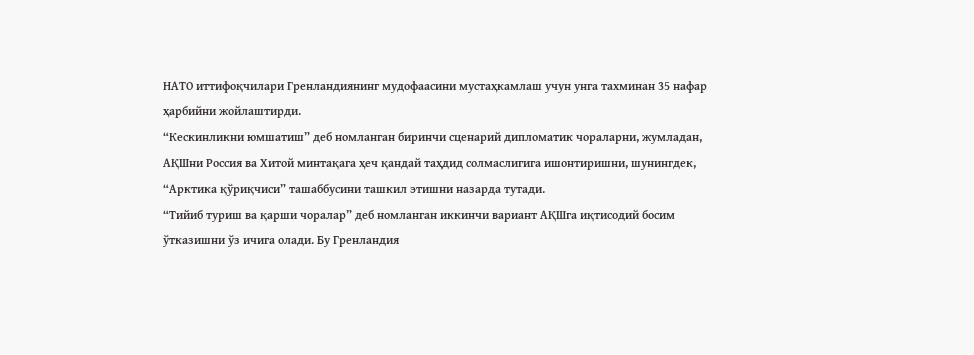НАТО иттифоқчилари Гренландиянинг мудофаасини мустаҳкамлаш учун унга тахминан 35 нафар ҳарбийни жойлаштирди.
“Кескинликни юмшатиш” деб номланган биринчи сценарий дипломатик чораларни, жумладан, АҚШни Россия ва Хитой минтақага ҳеч қандай таҳдид солмаслигига ишонтиришни, шунингдек, “Арктика қўриқчиси” ташаббусини ташкил этишни назарда тутади.
“Тийиб туриш ва қарши чоралар” деб номланган иккинчи вариант АҚШга иқтисодий босим ўтказишни ўз ичига олади. Бу Гренландия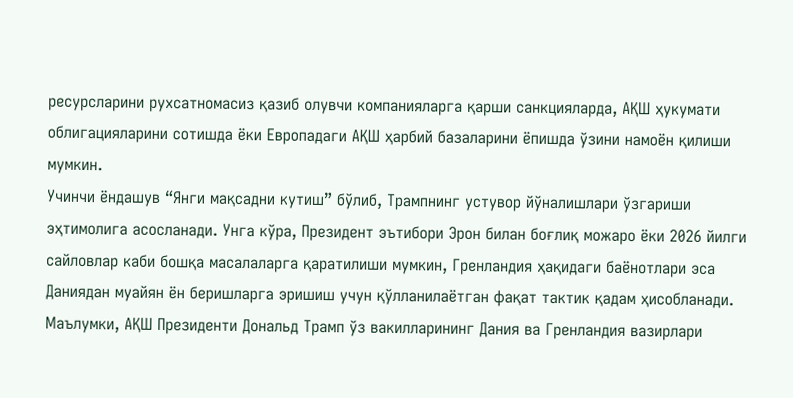ресурсларини рухсатномасиз қазиб олувчи компанияларга қарши санкцияларда, АҚШ ҳукумати облигацияларини сотишда ёки Европадаги АҚШ ҳарбий базаларини ёпишда ўзини намоён қилиши мумкин.
Учинчи ёндашув “Янги мақсадни кутиш” бўлиб, Трампнинг устувор йўналишлари ўзгариши эҳтимолига асосланади. Унга кўра, Президент эътибори Эрон билан боғлиқ можаро ёки 2026 йилги сайловлар каби бошқа масалаларга қаратилиши мумкин, Гренландия ҳақидаги баёнотлари эса Даниядан муайян ён беришларга эришиш учун қўлланилаётган фақат тактик қадам ҳисобланади.
Маълумки, АҚШ Президенти Дональд Трамп ўз вакилларининг Дания ва Гренландия вазирлари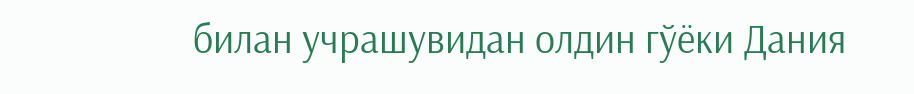билан учрашувидан олдин гўёки Дания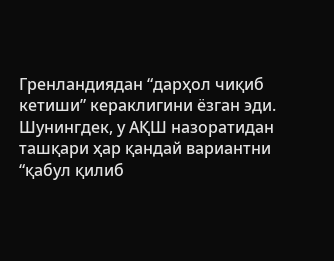Гренландиядан “дарҳол чиқиб кетиши” кераклигини ёзган эди. Шунингдек, у АҚШ назоратидан ташқари ҳар қандай вариантни “қабул қилиб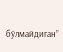бўлмайдиган”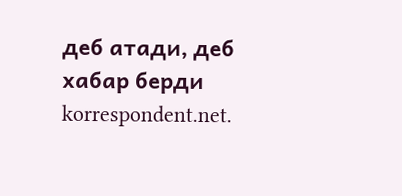деб атади, деб хабар берди korrespondent.net.